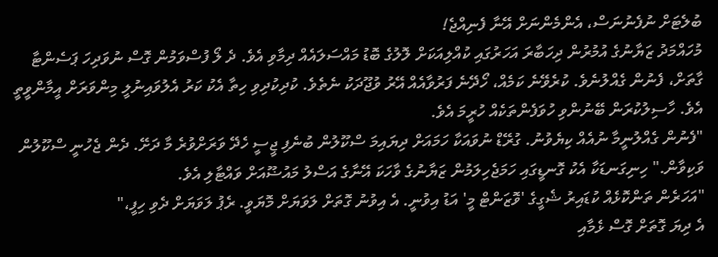ބުލެޓަށް ނުފެނުނަސް، އެންމެންނަށް އޭނާ ފެނިއްޖެ!
މުހައްމަދު ޒަޔާނުގެ އުމުރުން ދިހަބާރަ އަހަރުގައި ކުއްލިއަކަށް ލޮލުގެ ބޮޑު މައްސަލައެއް ދިމާވި އެވެ. ދެ ލޯ ފުސްވަމުން ގޮސް ނުވަދިހަ ޕަސެންޓާ ގާތަށް، ފެނުން ގެއްލުނެވެ. ކުރެވޭނެ ކަމެއް، ހޯދޭނެ ފަރުވާއެއް އޭރު ވުޖޫދަކު ނެތެވެ. ކުދިކުދިވި ހިތާ އެކު ކަރު އެލުވައިނުލީ މިންވަރަށް އީމާންވީތީ އެވެ. ހާސިލުކުރަން ބޭނުންވި ހުވަފެންތަކެއް ހުރީމަ އެވެ.
"ފެނުން ގެއްލުނީމާ ނުއެއް ކިޔެވުނު. ގުރޭޑް ނުވައަކާ ހަމައަށް ދިޔައިމަ ސްކޫލުން ބުނެފި ޖީސީ ހެދޭ ވަރަށްވުރެ މާ ދަށޭ. ދެން ޖެހުނީ ސްކޫލުން ވަކިވާން." ހިނިގަނޑަކާ އެކު ގޮނޑީގައި ހަމަޖެހިލަމުން ޒަޔާނުގެ ވާހަކަ އޭނާގެ އަސްލު މައުޟޫއަށް ވައްޓާލި އެވެ.
"އަހަރެން ތަންކޮޅެއް ކުޑައިރު ޝެގީގެ 'ވޮޒަންޓް މީ' އަޑު އިވުނީ. އެ އިވުނު ގޮތަށް ލަވަޔަށް މޮޔަވީ. ރެޕު ލަވަޔަށް ދެވި ހިފީ،"
އެ ދިޔަ ގޮތަށް ގޮސް ޅެމާއި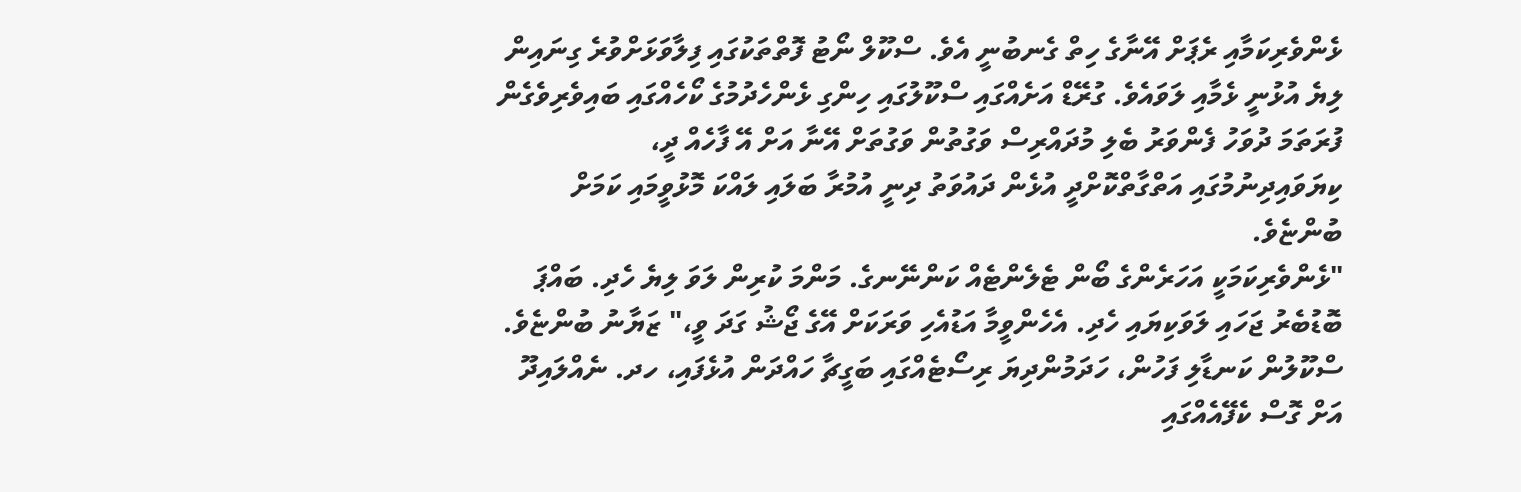ޅެންވެރިކަމާއި ރެޕަށް އޭނާގެ ހިތް ގެނބުނީ އެވެ. ސްކޫލް ނޯޓު ފޮތްތަކުގައި ފިލާވަޅަށްވުރެ ގިނައިން ލިޔެ އުޅުނީ ޅެމާއި ލަވައެވެ. ގުރޭޑް އަށެއްގައި ސްކޫލުގައި ހިންގި ޅެންހެދުމުގެ ކޯހެއްގައި ބައިވެރިވެގެން ފުރަތަމަ ދުވަހު ފެންވަރު ބެލި މުދައްރިސް ވަގުތުން ވަގުތަށް އޭނާ އަށް އޭ ފާހެއް ދީ، ކިޔަވައިދިނުމުގައި އަތްގާތްކޮށްދީ އުޅެން ދައުވަތު ދިނީ އުމުރާ ބަލައި ލައްކަ މޮޅުވީމައި ކަމަށް ބުންޏެވެ.
"ޅެންވެރިކަމަކީ އަހަރެންގެ ބޯން ޓެލެންޓެއް ކަންނޭނގެ. މަންމަ ކުރިން ލަވަ ލިޔެ ހެދި. ބައްޕަ ބޮޑުބެރު ޖަހައި ލަވަކިޔައި ހެދި. އެހެންވީމާ އަޑުއެހި ވަރަކަށް އޭގެ ޖޯޝު ގަދަ ވީ،" ޒަޔާނު ބުންޏެވެ.
ސްކޫލުން ކަނޑާލި ފަހުން، ހަދަމުންދިޔަ ރިސޯޓެއްގައި ބަގީޗާ ހައްދަން އުޅެފައި، ހދ. ނެއްލައިދޫ އަށް ގޮސް ކެފޭއެއްގައި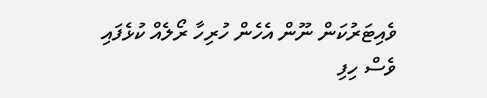ވެއިޓަރުކަން ނޫން އެހެން ހުރިހާ ރޯލެއް ކުޅެފައި ވެސް ހިފި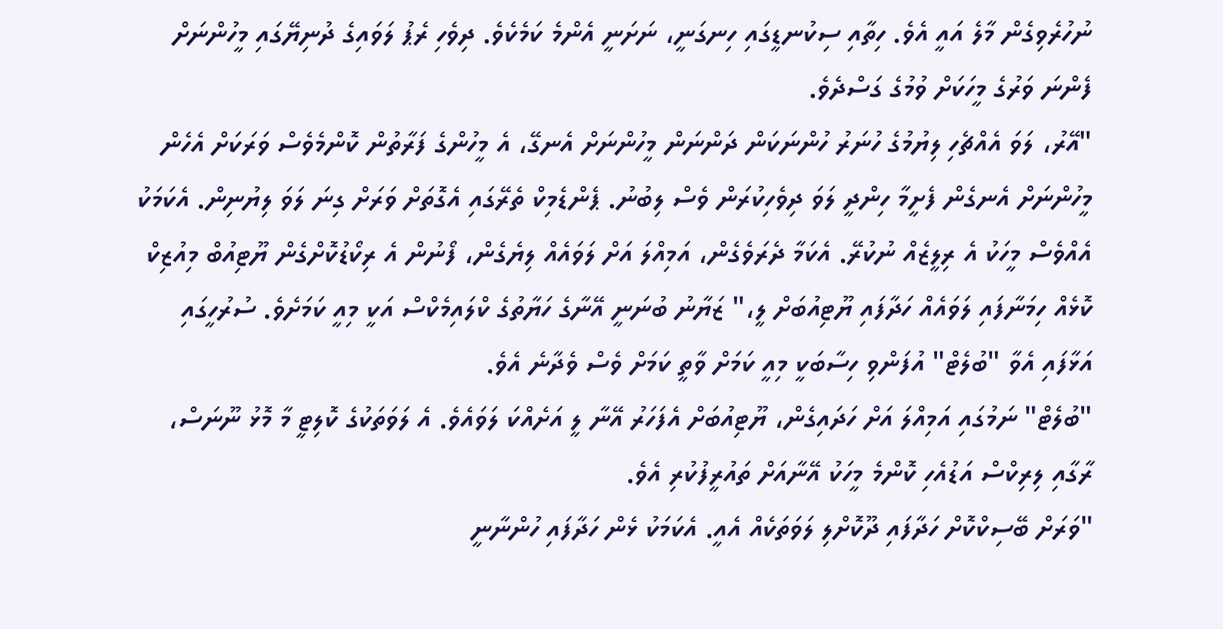ނުހުރެވިގެން މާލެ އައީ އެވެ. ހިތާއި ސިކުނޑީގައި ހިނގަނީ، ނަށަނީ އެންމެ ކަމެކެވެ. ދިވެހި ރެޕު ލަވައިގެ ދުނިޔޭގައި މީހުންނަށް ފެންނަ ވަރުގެ މީހަކަށް ވުމުގެ ގަސްދެވެ.
"އޭރު، ލަވަ އެއްޗެހި ލިޔުމުގެ ހުނަރު ހުންނަކަން ދަންނަން މީހުންނަށް އެނގޭ، އެ މީހުންގެ ފަރާތުން ކޮންމެވެސް ވަރަކަށް އެހެން މީހުންނަށް އެނގެން ފެށީމާ ހިންދީ ލަވަ ދިވެހިކުރަން ވެސް ލިބުނު. ޕެންޑެމިކް ތެރޭގައި އެގޮތަށް ވަރަށް ގިނަ ލަވަ ލިޔުނިން. އެކަމަކު އެއްވެސް މީހަކު އެ ރިލީޒެއް ނުކުރޭ. އެކަމާ ދެރަވެގެން، އަމިއްލަ އަށް ލަވައެއް ލިޔެގެން، ފޯނުން އެ ރިކޯޑުކޮށްގެން ޔޫޓިއުބް މިއުޒިކް ކޮޅެއް ހިމަނާފައި ލަވައެއް ހަދާފައި ޔޫޓިއުބަށް ލީ،" ޒަޔާނު ބުނަނީ އޭނާގެ ހަޔާތުގެ ކްލައިމެކްސް އަކީ މިއީ ކަމަށެވެ. ސުރުހީގައި އަޅާފައި އެވާ "ބުލެޓް" އުފަންވި ހިސާބަކީ މިއީ ކަމަށް ވާތީ ކަމަށް ވެސް ވެދާނެ އެވެ.
"ބުލެޓް" ނަމުގައި އަމިއްލަ އަށް ހަދައިގެން، ޔޫޓިއުބަށް އެފަހަރު އޭނާ ލީ އަށެއްކަ ލަވައެވެ. އެ ލަވަތަކުގެ ކޮލިޓީ މާ މޮޅު ނޫނަސް، ރާގާއި ލިރިކްސް އަޑުއެހި ކޮންމެ މީހަކު އޭނާއަށް ތައުރީފުކުރި އެވެ.
"ވަރަށް ބޭސިކްކޮށް ހަދާފައި ދޫކޮށްލި ލަވަތަކެއް އެއީ. އެކަމަކު ޅެން ހަދާފައި ހުންނާނީ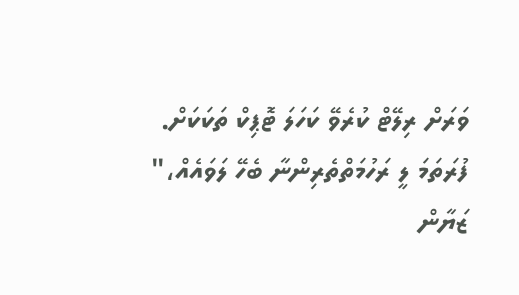ވަރަށް ރިލޭޓް ކުރެވޭ ކަހަލަ ޓޮޕިކް ތަކަކަށް. ފުރަތަމަ ލީ ރަހުމަތްތެރިންނާ ބެހޭ ލަވައެއް،" ޒަޔާން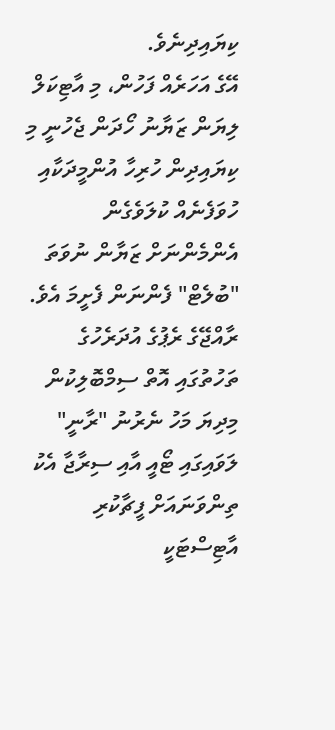ކިޔައިދިނެވެ.
އޭގެ އަހަރެއް ފަހުން، މި އާޓިކަލް ލިޔަން ޒަޔާނު ހޯދަން ޖެހުނީ މި ކިޔައިދިން ހުރިހާ އުންމީދަކާއި ހުވަފެނެއް ކުލަވެގެން އެންމެންނަށް ޒަޔާން ނުވަތަ "ބުލެޓް" ފެންނަން ފެށީމަ އެވެ. ރާއްޖޭގެ ރެޕުގެ އުދަރެހުގެ ތަހުތުގައި އޮތް ސިމްބޮލިކުން މިދިޔަ މަހު ނެރުނު "ރާނީ" ލަވައިގައި ޓޯއީ އާއި ސިރާޖާ އެކު ތިންވަނައަށް ފީޗާކުރި އާޓިސްޓަކީ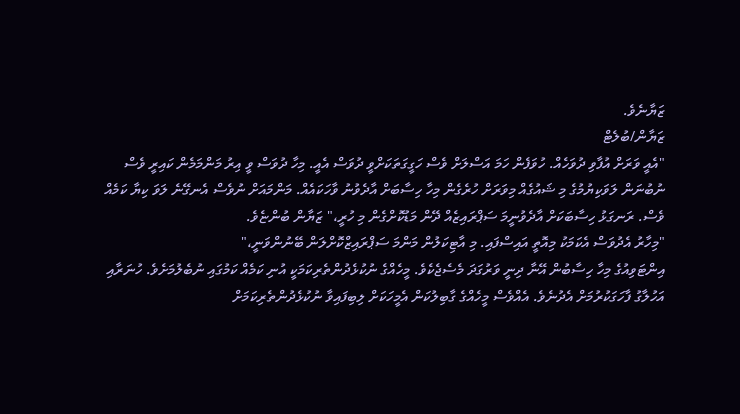ޒަޔާނެވެ.
ޒަޔާން/ބުލެޓް
"އެއީ ވަރަށް އުފާވި ދުވަހެއް. ހުވަފެން ހަމަ އަސްލަށް ވެސް ހަގީގަތަކަށްވީ ދުވަސް އެއީ. މިހާ ދުވަސް ވީ އިރު މަންމަމެން ކައިރީ ވެސް ނުބުނަން ލަވަކިޔުމުގެ މި ޝައުގެއް މިވަރަށް ހުރެގެން މިހާ ހިސާބަށް އާދެވުނު ވާހަކައެއް. މަންމައަށް ނުވެސް އެނގޭނެ ލަވަ ކިޔާ ކަމެއް ވެސް. ރަނގަޅު ހިސާބަކަށް އާދެވުނީމަ ސަޕްރައިޒެއް ދޭން މަޑުކޮށްގެން މި ހުރީ،" ޒަޔާން ބުންޏެވެ.
"މިހާރު އެދުވަސް އެކަމަކު މިއޮތީ އައިސްފައި. މި އާޓިކަލުން މަންމަ ސަޕްރައިޒްކޮށްލަން ބޭނުންވަނީ،"
އިންޓަވިއުގެ މިހާ ހިސާބުން އޭނާ ދިނީ ވަރުގަދަ މެސެޖެކެވެ. މީހެއްގެ ނުކުޅެދުންތެރިކަމަކީ އުނި ކަމެއް ކަމުގައި ނުބެލުމަށެވެ. ހުނަރާއި އަހުލާގު ފާހަގަކުރުމަށް އެދުނެވެ. އެއްވެސް މީހެއްގެ ގާބިލުކަން އެމީހަކަށް ލިބިފައިވާ ނުކުޅެދުންތެރިކަމަށް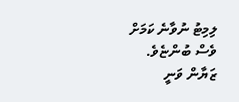ލިމިޓު ނުވާނެ ކަމަށް ވެސް ބުންޏެވެ.
ޒަޔާން ވަނީ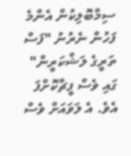ސިމްބޮލިކުން އެންމެ ފަހުން ނެރުނު "ފަސް ތަރީގެ ލަޝްކަރީން" ގައި ވެސް ފީޗާކޮށްފަ އެވެ. އެ ލަވައަށް ވެސް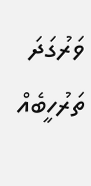ވަރުގަދަ ތަރުހީބެއް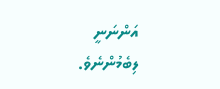އަންނަނީ ލިބެމުންނެވެ.